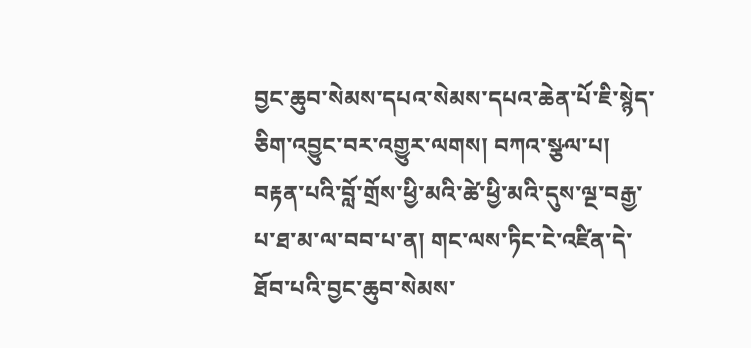བྱང་ཆུབ་སེམས་དཔའ་སེམས་དཔའ་ཆེན་པོ་ཇི་སྙེད་ཅིག་འབྱུང་བར་འགྱུར་ལགས། བཀའ་སྩལ་པ། བརྟན་པའི་བློ་གྲོས་ཕྱི་མའི་ཚེ་ཕྱི་མའི་དུས་ལྔ་བརྒྱ་པ་ཐ་མ་ལ་བབ་པ་ན། གང་ལས་ཏིང་ངེ་འཛིན་དེ་ཐོབ་པའི་བྱང་ཆུབ་སེམས་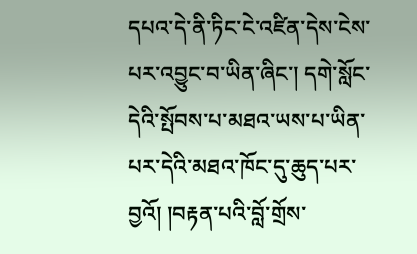དཔའ་དེ་ནི་ཏིང་ངེ་འཛིན་དེས་ངེས་པར་འབྱུང་བ་ཡིན་ཞིང་། དགེ་སློང་དེའི་སྤོབས་པ་མཐའ་ཡས་པ་ཡིན་པར་དེའི་མཐའ་ཁོང་དུ་ཆུད་པར་བྱའོ། །བརྟན་པའི་བློ་གྲོས་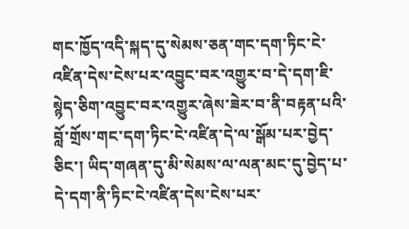གང་ཁྱོད་འདི་སྐད་དུ་སེམས་ཅན་གང་དག་ཏིང་ངེ་འཛིན་དེས་ངེས་པར་འབྱུང་བར་འགྱུར་བ་དེ་དག་ཇི་སྙེད་ཅིག་འབྱུང་བར་འགྱུར་ཞེས་ཟེར་བ་ནི་བརྟན་པའི་བློ་གྲོས་གང་དག་ཏིང་ངེ་འཛིན་དེ་ལ་སྒོམ་པར་བྱེད་ཅིང་། ཡིད་གཞན་དུ་མི་སེམས་ལ་ལན་མང་དུ་བྱེད་པ་དེ་དག་ནི་ཏིང་ངེ་འཛིན་དེས་ངེས་པར་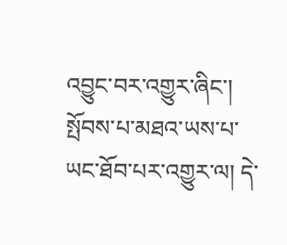འབྱུང་བར་འགྱུར་ཞིང་། སྤོབས་པ་མཐའ་ཡས་པ་ཡང་ཐོབ་པར་འགྱུར་ལ། དེ་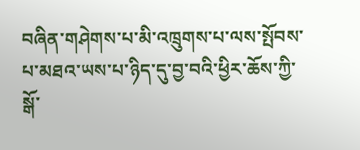བཞིན་གཤེགས་པ་མི་འཁྲུགས་པ་ལས་སྤོབས་པ་མཐའ་ཡས་པ་ཉིད་དུ་བྱ་བའི་ཕྱིར་ཆོས་ཀྱི་སྒོ་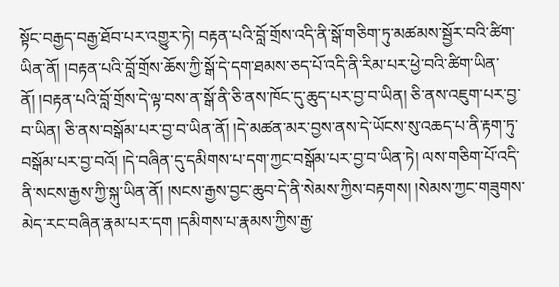སྟོང་བརྒྱད་བརྒྱ་ཐོབ་པར་འགྱུར་ཏེ། བརྟན་པའི་བློ་གྲོས་འདི་ནི་སྒོ་གཅིག་ཏུ་མཚམས་སྦྱོར་བའི་ཚིག་ཡིན་ནོ། །བརྟན་པའི་བློ་གྲོས་ཆོས་ཀྱི་སྒོ་དེ་དག་ཐམས་ཅད་པོ་འདི་ནི་རིམ་པར་ཕྱེ་བའི་ཚིག་ཡིན་ནོ། །བརྟན་པའི་བློ་གྲོས་དེ་ལྟ་བས་ན་སྒོ་ནི་ཅི་ནས་ཁོང་དུ་ཆུད་པར་བྱ་བ་ཡིན། ཅི་ནས་འཇུག་པར་བྱ་བ་ཡིན། ཅི་ནས་བསྒོམ་པར་བྱ་བ་ཡིན་ནོ། །དེ་མཚན་མར་བྱས་ནས་དེ་ཡོངས་སུ་འཆད་པ་ནི་རྟག་ཏུ་བསྒོམ་པར་བྱ་བའོ། །དེ་བཞིན་དུ་དམིགས་པ་དག་ཀྱང་བསྒོམ་པར་བྱ་བ་ཡིན་ཏེ། ལས་གཅིག་པོ་འདི་ནི་སངས་རྒྱས་ཀྱི་སྐུ་ཡིན་ནོ། །སངས་རྒྱས་བྱང་ཆུབ་དེ་ནི་སེམས་ཀྱིས་བརྟགས། །སེམས་ཀྱང་གཟུགས་མེད་རང་བཞིན་རྣམ་པར་དག །དམིགས་པ་རྣམས་ཀྱིས་རྒྱ་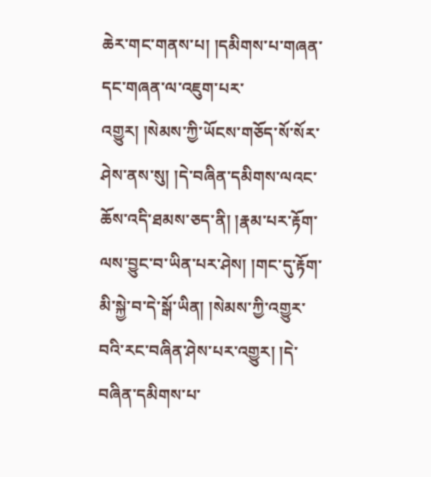ཆེར་གང་གནས་པ། །དམིགས་པ་གཞན་དང་གཞན་ལ་འཇུག་པར་འགྱུར། །སེམས་ཀྱི་ཡོངས་གཅོད་སོ་སོར་ཤེས་ནས་སུ། །དེ་བཞིན་དམིགས་ལའང་ཆོས་འདི་ཐམས་ཅད་ནི། །རྣམ་པར་རྟོག་ལས་བྱུང་བ་ཡིན་པར་ཤེས། །གང་དུ་རྟོག་མི་སྐྱེ་བ་དེ་སྒོ་ཡིན། །སེམས་ཀྱི་འགྱུར་བའི་རང་བཞིན་ཤེས་པར་འགྱུར། །དེ་བཞིན་དམིགས་པ་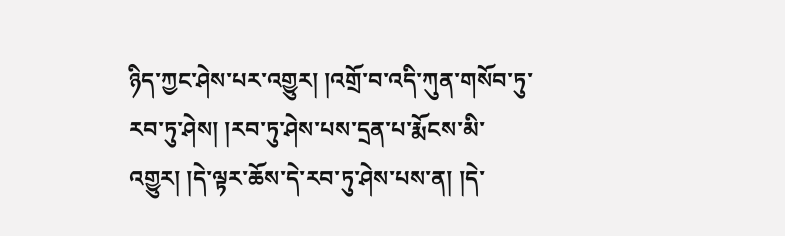ཉིད་ཀྱང་ཤེས་པར་འགྱུར། །འགྲོ་བ་འདི་ཀུན་གསོབ་ཏུ་རབ་ཏུ་ཤེས། །རབ་ཏུ་ཤེས་པས་དྲན་པ་རྨོངས་མི་འགྱུར། །དེ་ལྟར་ཆོས་དེ་རབ་ཏུ་ཤེས་པས་ན། །དེ་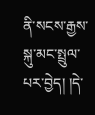ནི་སངས་རྒྱས་སྐུ་མང་སྤྲུལ་པར་བྱེད། །དེ་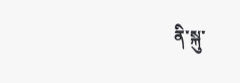ནི་སྐུ་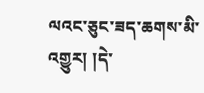ལའང་ཅུང་ཟད་ཆགས་མི་འགྱུར། །དེ་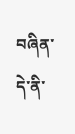བཞིན་དེ་ནི་